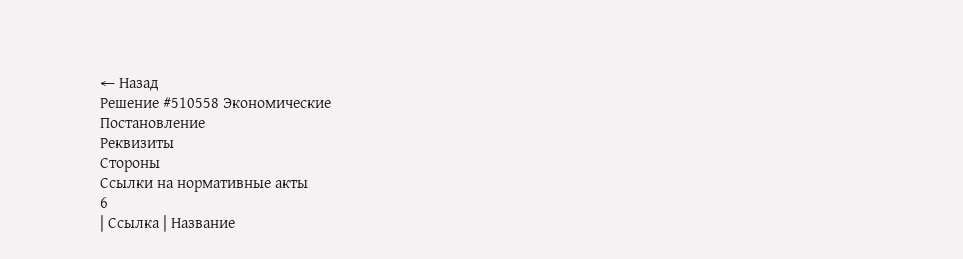← Назад
Решение #510558 Экономические
Постановление
Реквизиты
Стороны
Ссылки на нормативные акты
6
| Ссылка | Название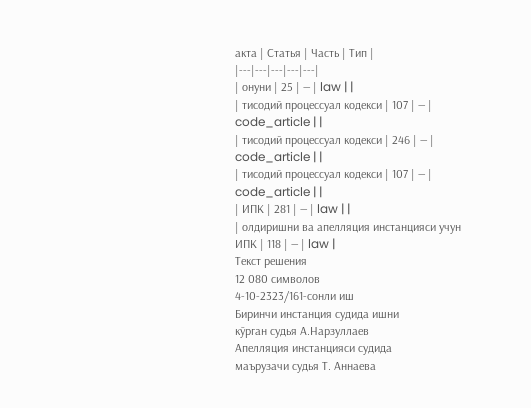акта | Статья | Часть | Тип |
|---|---|---|---|---|
| онуни | 25 | — | law | |
| тисодий процессуал кодекси | 107 | — | code_article | |
| тисодий процессуал кодекси | 246 | — | code_article | |
| тисодий процессуал кодекси | 107 | — | code_article | |
| ИПК | 281 | — | law | |
| олдиришни ва апелляция инстанцияси учун ИПК | 118 | — | law |
Текст решения
12 080 символов
4-10-2323/161-сонли иш
Биринчи инстанция судида ишни
кўрган судья А.Нарзуллаев
Апелляция инстанцияси судида
маърузачи судья Т. Аннаева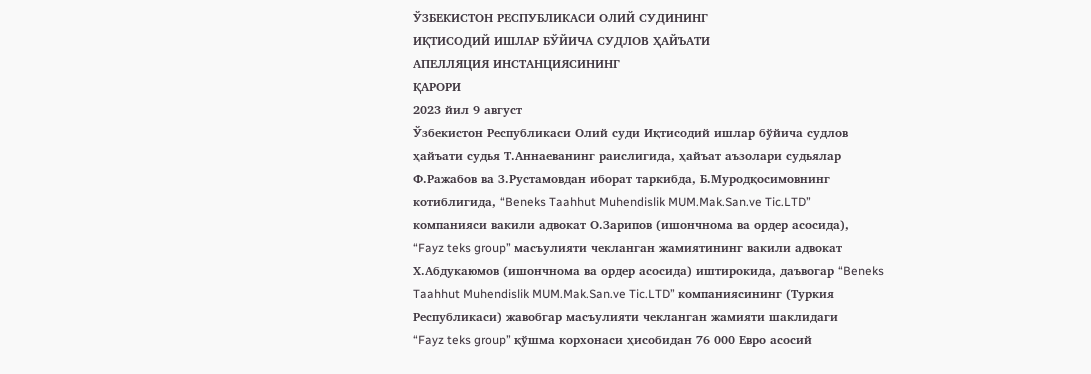ЎЗБЕКИСТОН РЕСПУБЛИКАСИ ОЛИЙ СУДИНИНГ
ИҚТИСОДИЙ ИШЛАР БЎЙИЧА СУДЛОВ ҲАЙЪАТИ
АПЕЛЛЯЦИЯ ИНСТАНЦИЯСИНИНГ
ҚАРОРИ
2023 йил 9 август
Ўзбекистон Республикаси Олий суди Иқтисодий ишлар бўйича судлов
ҳайъати судья Т.Аннаеванинг раислигида, ҳайъат аъзолари судьялар
Ф.Ражабов ва З.Рустамовдан иборат таркибда, Б.Муродқосимовнинг
котиблигида, “Beneks Taahhut Muhendislik MUM.Mak.San.ve Tic.LTD”
компанияси вакили адвокат О.Зарипов (ишончнома ва ордер асосида),
“Fayz teks group” масъулияти чекланган жамиятининг вакили адвокат
Х.Абдукаюмов (ишончнома ва ордер асосида) иштирокида, даъвогар “Beneks
Taahhut Muhendislik MUM.Mak.San.ve Tic.LTD” компаниясининг (Туркия
Республикаси) жавобгар масъулияти чекланган жамияти шаклидаги
“Fayz teks group” қўшма корхонаси ҳисобидан 76 000 Евро асосий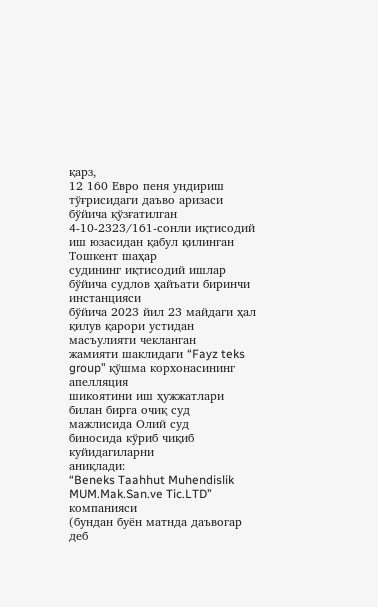қарз,
12 160 Евро пеня ундириш тўғрисидаги даъво аризаси бўйича қўзғатилган
4-10-2323/161-сонли иқтисодий иш юзасидан қабул қилинган Тошкент шаҳар
судининг иқтисодий ишлар бўйича судлов ҳайъати биринчи инстанцияси
бўйича 2023 йил 23 майдаги ҳал қилув қарори устидан масъулияти чекланган
жамияти шаклидаги “Fayz teks group” қўшма корхонасининг апелляция
шикоятини иш ҳужжатлари билан бирга очиқ суд мажлисида Олий суд
биносида кўриб чиқиб куйидагиларни
аниқлади:
“Beneks Taahhut Muhendislik MUM.Mak.San.ve Tic.LTD” компанияси
(бундан буён матнда даъвогар деб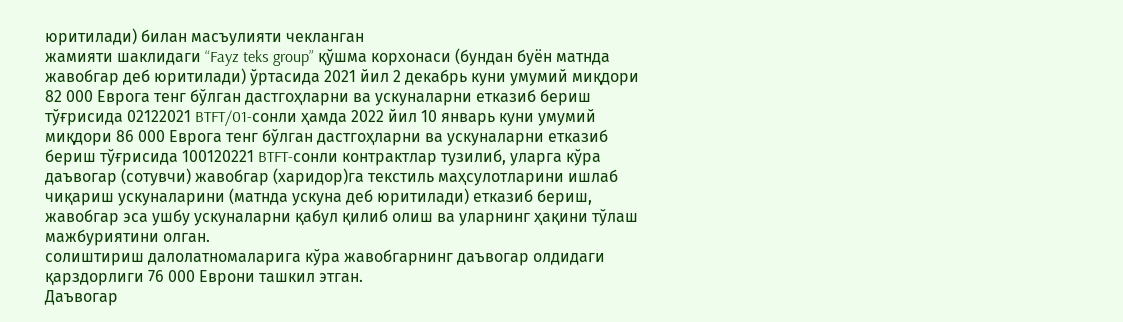юритилади) билан масъулияти чекланган
жамияти шаклидаги “Fayz teks group” қўшма корхонаси (бундан буён матнда
жавобгар деб юритилади) ўртасида 2021 йил 2 декабрь куни умумий миқдори
82 000 Еврога тенг бўлган дастгоҳларни ва ускуналарни етказиб бериш
тўғрисида 02122021 BTFT/01-сонли ҳамда 2022 йил 10 январь куни умумий
миқдори 86 000 Еврога тенг бўлган дастгоҳларни ва ускуналарни етказиб
бериш тўғрисида 100120221 BTFT-сонли контрактлар тузилиб, уларга кўра
даъвогар (сотувчи) жавобгар (харидор)га текстиль маҳсулотларини ишлаб
чиқариш ускуналарини (матнда ускуна деб юритилади) етказиб бериш,
жавобгар эса ушбу ускуналарни қабул қилиб олиш ва уларнинг ҳақини тўлаш
мажбуриятини олган.
солиштириш далолатномаларига кўра жавобгарнинг даъвогар олдидаги
қарздорлиги 76 000 Еврони ташкил этган.
Даъвогар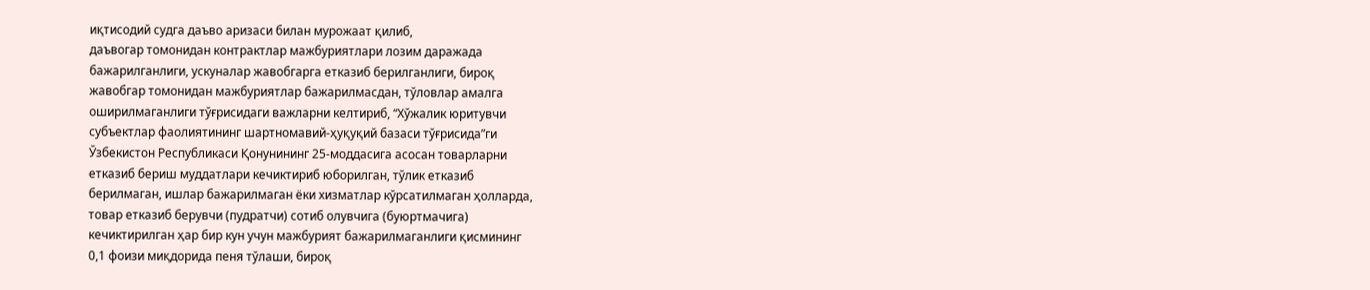иқтисодий судга даъво аризаси билан мурожаат қилиб,
даъвогар томонидан контрактлар мажбуриятлари лозим даражада
бажарилганлиги, ускуналар жавобгарга етказиб берилганлиги, бироқ
жавобгар томонидан мажбуриятлар бажарилмасдан, тўловлар амалга
оширилмаганлиги тўғрисидаги важларни келтириб, “Хўжалик юритувчи
субъектлар фаолиятининг шартномавий-ҳуқуқий базаси тўғрисида”ги
Ўзбекистон Республикаси Қонунининг 25-моддасига асосан товарларни
етказиб бериш муддатлари кечиктириб юборилган, тўлик етказиб
берилмаган, ишлар бажарилмаган ёки хизматлар кўрсатилмаган ҳолларда,
товар етказиб берувчи (пудратчи) сотиб олувчига (буюртмачига)
кечиктирилган ҳар бир кун учун мажбурият бажарилмаганлиги қисмининг
0,1 фоизи миқдорида пеня тўлаши, бироқ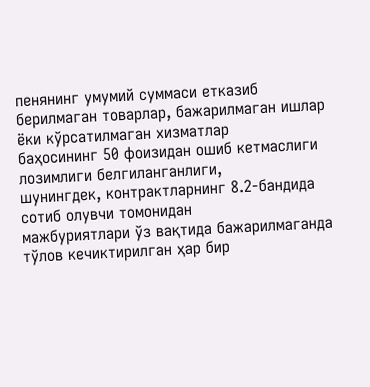пенянинг умумий суммаси етказиб
берилмаган товарлар, бажарилмаган ишлар ёки кўрсатилмаган хизматлар
баҳосининг 50 фоизидан ошиб кетмаслиги лозимлиги белгиланганлиги,
шунингдек, контрактларнинг 8.2-бандида сотиб олувчи томонидан
мажбуриятлари ўз вақтида бажарилмаганда тўлов кечиктирилган ҳар бир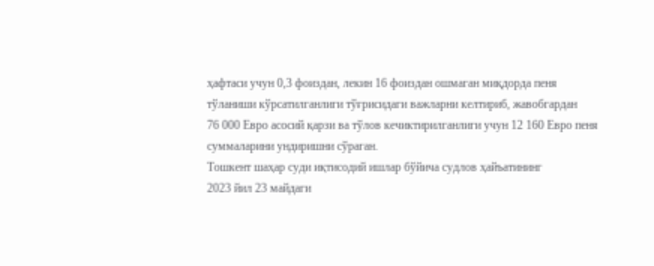ҳафтаси учун 0,3 фоиздан, лекин 16 фоиздан ошмаган миқдорда пеня
тўланиши кўрсатилганлиги тўғрисидаги важларни келтириб, жавобгардан
76 000 Евро асосий қарзи ва тўлов кечиктирилганлиги учун 12 160 Евро пеня
суммаларини ундиришни сўраган.
Тошкент шаҳар суди иқтисодий ишлар бўйича судлов ҳайъатининг
2023 йил 23 майдаги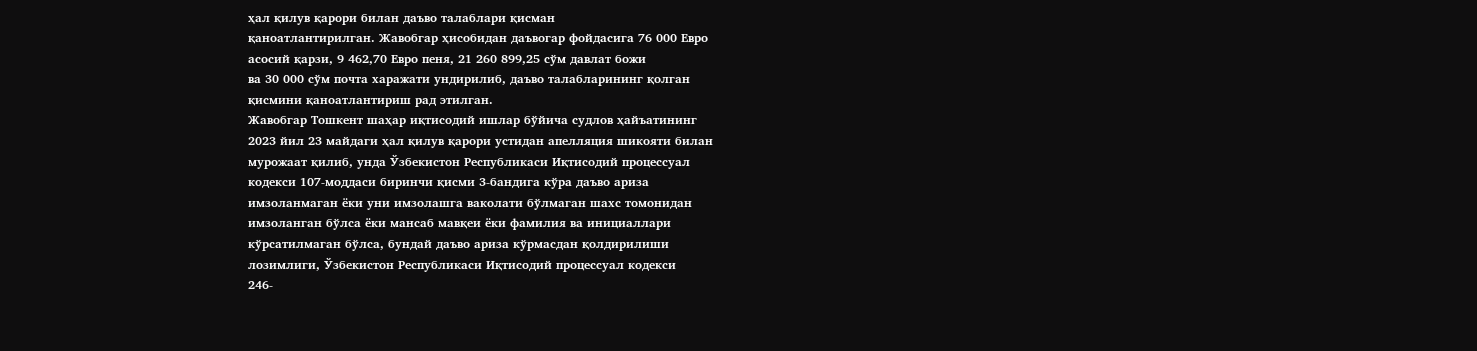ҳал қилув қарори билан даъво талаблари қисман
қаноатлантирилган. Жавобгар ҳисобидан даъвогар фойдасига 76 000 Евро
асосий қарзи, 9 462,70 Евро пеня, 21 260 899,25 сўм давлат божи
ва 30 000 сўм почта харажати ундирилиб, даъво талабларининг қолган
қисмини қаноатлантириш рад этилган.
Жавобгар Тошкент шаҳар иқтисодий ишлар бўйича судлов ҳайъатининг
2023 йил 23 майдаги ҳал қилув қарори устидан апелляция шикояти билан
мурожаат қилиб, унда Ўзбекистон Республикаси Иқтисодий процессуал
кодекси 107-моддаси биринчи қисми 3-бандига кўра даъво ариза
имзоланмаган ёки уни имзолашга ваколати бўлмаган шахс томонидан
имзоланган бўлса ёки мансаб мавқеи ёки фамилия ва инициаллари
кўрсатилмаган бўлса, бундай даъво ариза кўрмасдан қолдирилиши
лозимлиги, Ўзбекистон Республикаси Иқтисодий процессуал кодекси
246-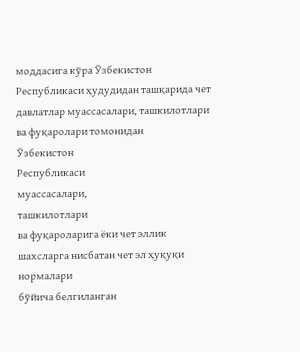моддасига кўра Ўзбекистон Республикаси ҳудудидан ташқарида чет
давлатлар муассасалари, ташкилотлари ва фуқаролари томонидан
Ўзбекистон
Республикаси
муассасалари,
ташкилотлари
ва фуқароларига ёки чет эллик шахсларга нисбатан чет эл ҳуқуқи нормалари
бўйича белгиланган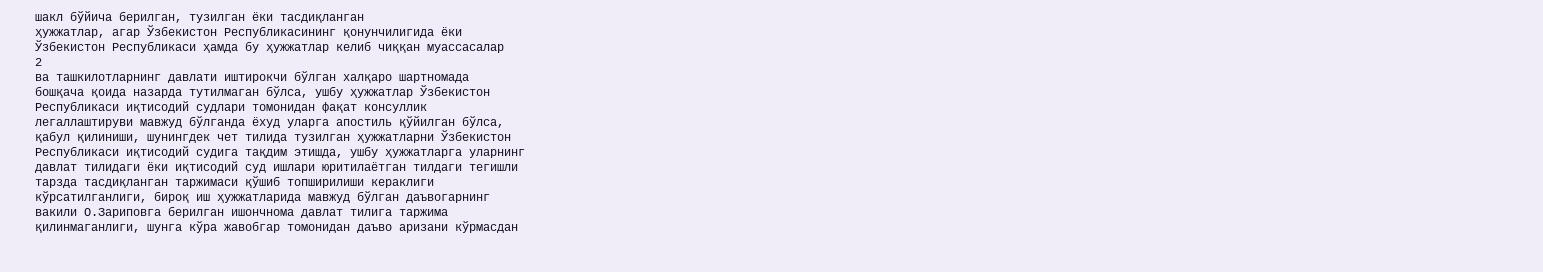шакл бўйича берилган, тузилган ёки тасдиқланган
ҳужжатлар, агар Ўзбекистон Республикасининг қонунчилигида ёки
Ўзбекистон Республикаси ҳамда бу ҳужжатлар келиб чиққан муассасалар
2
ва ташкилотларнинг давлати иштирокчи бўлган халқаро шартномада
бошқача қоида назарда тутилмаган бўлса, ушбу ҳужжатлар Ўзбекистон
Республикаси иқтисодий судлари томонидан фақат консуллик
легаллаштируви мавжуд бўлганда ёхуд уларга апостиль қўйилган бўлса,
қабул қилиниши, шунингдек чет тилида тузилган ҳужжатларни Ўзбекистон
Республикаси иқтисодий судига тақдим этишда, ушбу ҳужжатларга уларнинг
давлат тилидаги ёки иқтисодий суд ишлари юритилаётган тилдаги тегишли
тарзда тасдиқланган таржимаси қўшиб топширилиши кераклиги
кўрсатилганлиги, бироқ иш ҳужжатларида мавжуд бўлган даъвогарнинг
вакили О.Зариповга берилган ишончнома давлат тилига таржима
қилинмаганлиги, шунга кўра жавобгар томонидан даъво аризани кўрмасдан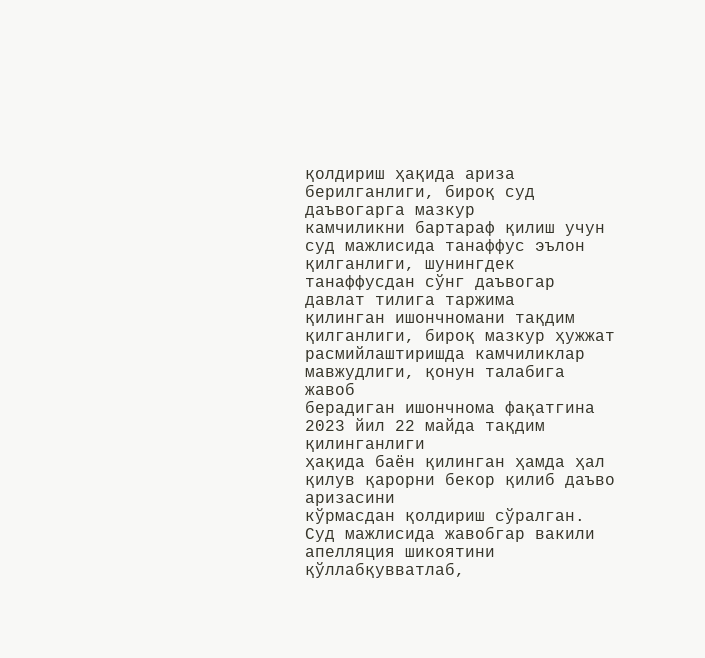қолдириш ҳақида ариза берилганлиги, бироқ суд даъвогарга мазкур
камчиликни бартараф қилиш учун суд мажлисида танаффус эълон
қилганлиги, шунингдек танаффусдан сўнг даъвогар давлат тилига таржима
қилинган ишончномани тақдим қилганлиги, бироқ мазкур ҳужжат
расмийлаштиришда камчиликлар мавжудлиги, қонун талабига жавоб
берадиган ишончнома фақатгина 2023 йил 22 майда тақдим қилинганлиги
ҳақида баён қилинган ҳамда ҳал қилув қарорни бекор қилиб даъво аризасини
кўрмасдан қолдириш сўралган.
Суд мажлисида жавобгар вакили апелляция шикоятини қўллабқувватлаб,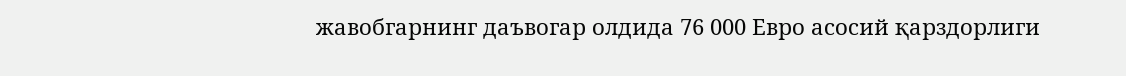жавобгарнинг даъвогар олдида 76 000 Евро асосий қарздорлиги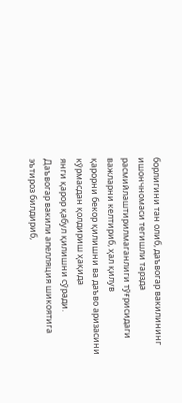борлигини тан олиб, даъвогар вакилининг ишончномаси тегишли тарзда
расмийлаштирилмаганлиги тўғрисидаги важларни келтириб, ҳал қилув
қарорни бекор қилишни ва даъво аризасини кўрмасдан қолдириш ҳақида
янги қарор қабул қилишни сўради.
Даъвогар вакили апелляция шикоятига эътироз билдириб,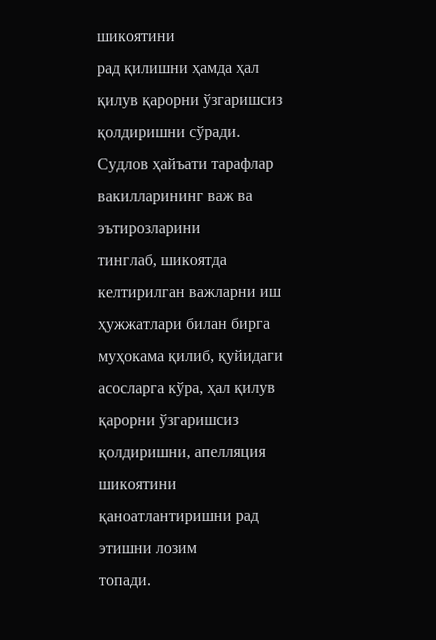шикоятини
рад қилишни ҳамда ҳал қилув қарорни ўзгаришсиз қолдиришни сўради.
Судлов ҳайъати тарафлар вакилларининг важ ва эътирозларини
тинглаб, шикоятда келтирилган важларни иш ҳужжатлари билан бирга
муҳокама қилиб, қуйидаги асосларга кўра, ҳал қилув қарорни ўзгаришсиз
қолдиришни, апелляция шикоятини қаноатлантиришни рад этишни лозим
топади.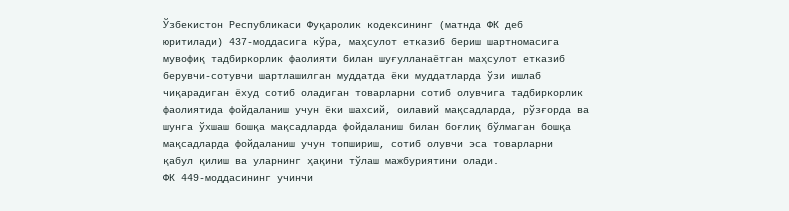Ўзбекистон Республикаси Фуқаролик кодексининг (матнда ФК деб
юритилади) 437-моддасига кўра, маҳсулот етказиб бериш шартномасига
мувофиқ тадбиркорлик фаолияти билан шуғулланаётган маҳсулот етказиб
берувчи-сотувчи шартлашилган муддатда ёки муддатларда ўзи ишлаб
чиқарадиган ёхуд сотиб оладиган товарларни сотиб олувчига тадбиркорлик
фаолиятида фойдаланиш учун ёки шахсий, оилавий мақсадларда, рўзғорда ва
шунга ўхшаш бошқа мақсадларда фойдаланиш билан боғлиқ бўлмаган бошқа
мақсадларда фойдаланиш учун топшириш, сотиб олувчи эса товарларни
қабул қилиш ва уларнинг ҳақини тўлаш мажбуриятини олади.
ФК 449-моддасининг учинчи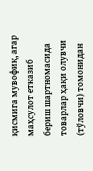қисмига мувофиқ, агар маҳсулот етказиб
бериш шартномасида товарлар ҳақи олувчи (тўловчи) томонидан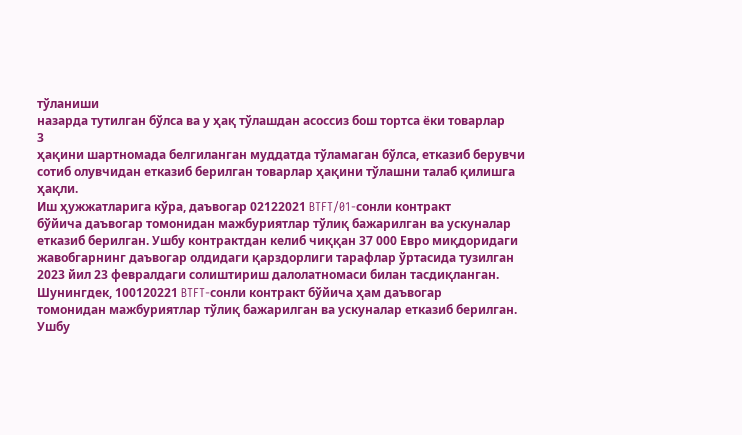тўланиши
назарда тутилган бўлса ва у ҳақ тўлашдан асоссиз бош тортса ёки товарлар
3
ҳақини шартномада белгиланган муддатда тўламаган бўлса, етказиб берувчи
сотиб олувчидан етказиб берилган товарлар ҳақини тўлашни талаб қилишга
ҳақли.
Иш ҳужжатларига кўра, даъвогар 02122021 BTFT/01-сонли контракт
бўйича даъвогар томонидан мажбуриятлар тўлиқ бажарилган ва ускуналар
етказиб берилган. Ушбу контрактдан келиб чиққан 37 000 Евро миқдоридаги
жавобгарнинг даъвогар олдидаги қарздорлиги тарафлар ўртасида тузилган
2023 йил 23 февралдаги солиштириш далолатномаси билан тасдиқланган.
Шунингдек, 100120221 BTFT-сонли контракт бўйича ҳам даъвогар
томонидан мажбуриятлар тўлиқ бажарилган ва ускуналар етказиб берилган.
Ушбу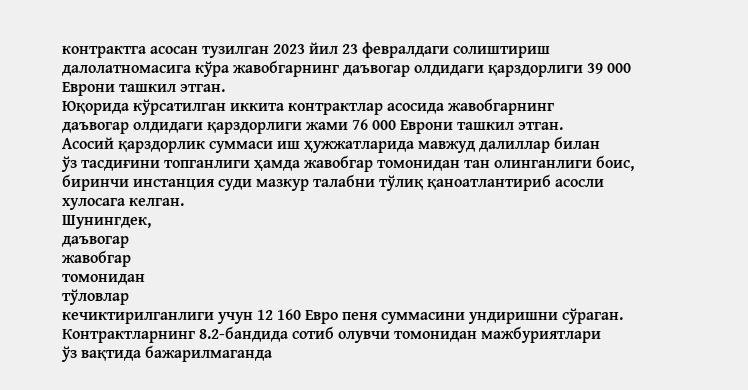контрактга асосан тузилган 2023 йил 23 февралдаги солиштириш
далолатномасига кўра жавобгарнинг даъвогар олдидаги қарздорлиги 39 000
Еврони ташкил этган.
Юқорида кўрсатилган иккита контрактлар асосида жавобгарнинг
даъвогар олдидаги қарздорлиги жами 76 000 Еврони ташкил этган.
Асосий қарздорлик суммаси иш ҳужжатларида мавжуд далиллар билан
ўз тасдиғини топганлиги ҳамда жавобгар томонидан тан олинганлиги боис,
биринчи инстанция суди мазкур талабни тўлиқ қаноатлантириб асосли
хулосага келган.
Шунингдек,
даъвогар
жавобгар
томонидан
тўловлар
кечиктирилганлиги учун 12 160 Евро пеня суммасини ундиришни сўраган.
Контрактларнинг 8.2-бандида сотиб олувчи томонидан мажбуриятлари
ўз вақтида бажарилмаганда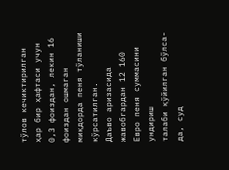тўлов кечиктирилган ҳар бир ҳафтаси учун
0,3 фоиздан, лекин 16 фоиздан ошмаган миқдорда пеня тўланиши
кўрсатилган.
Даъво аризасида жавобгардан 12 160 Евро пеня суммасини ундириш
талаби қўйилган бўлса-да, суд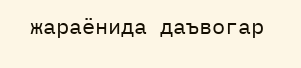жараёнида даъвогар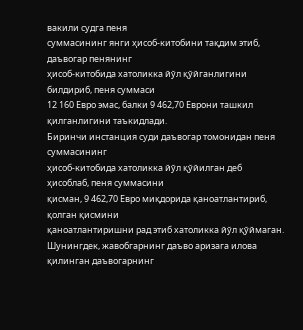вакили судга пеня
суммасининг янги ҳисоб-китобини тақдим этиб, даъвогар пенянинг
ҳисоб-китобида хатоликка йўл қўйганлигини билдириб, пеня суммаси
12 160 Евро эмас, балки 9 462,70 Еврони ташкил қилганлигини таъкидлади.
Биринчи инстанция суди даъвогар томонидан пеня суммасининг
ҳисоб-китобида хатоликка йўл қўйилган деб ҳисоблаб, пеня суммасини
қисман, 9 462,70 Евро миқдорида қаноатлантириб, қолган қисмини
қаноатлантиришни рад этиб хатоликка йўл қўймаган.
Шунингдек, жавобгарнинг даъво аризага илова қилинган даъвогарнинг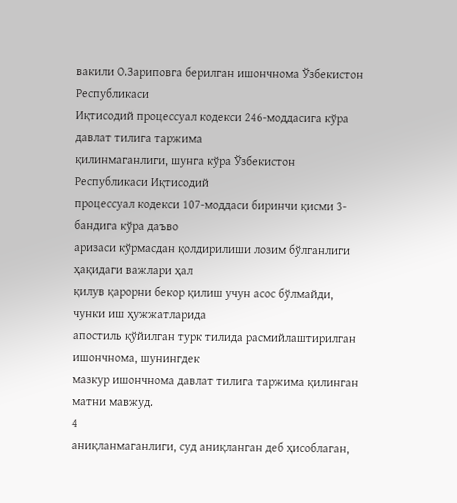вакили О.Зариповга берилган ишончнома Ўзбекистон Республикаси
Иқтисодий процессуал кодекси 246-моддасига кўра давлат тилига таржима
қилинмаганлиги, шунга кўра Ўзбекистон Республикаси Иқтисодий
процессуал кодекси 107-моддаси биринчи қисми 3-бандига кўра даъво
аризаси кўрмасдан қолдирилиши лозим бўлганлиги ҳақидаги важлари ҳал
қилув қарорни бекор қилиш учун асос бўлмайди, чунки иш ҳужжатларида
апостиль қўйилган турк тилида расмийлаштирилган ишончнома, шунингдек
мазкур ишончнома давлат тилига таржима қилинган матни мавжуд.
4
аниқланмаганлиги, суд аниқланган деб ҳисоблаган,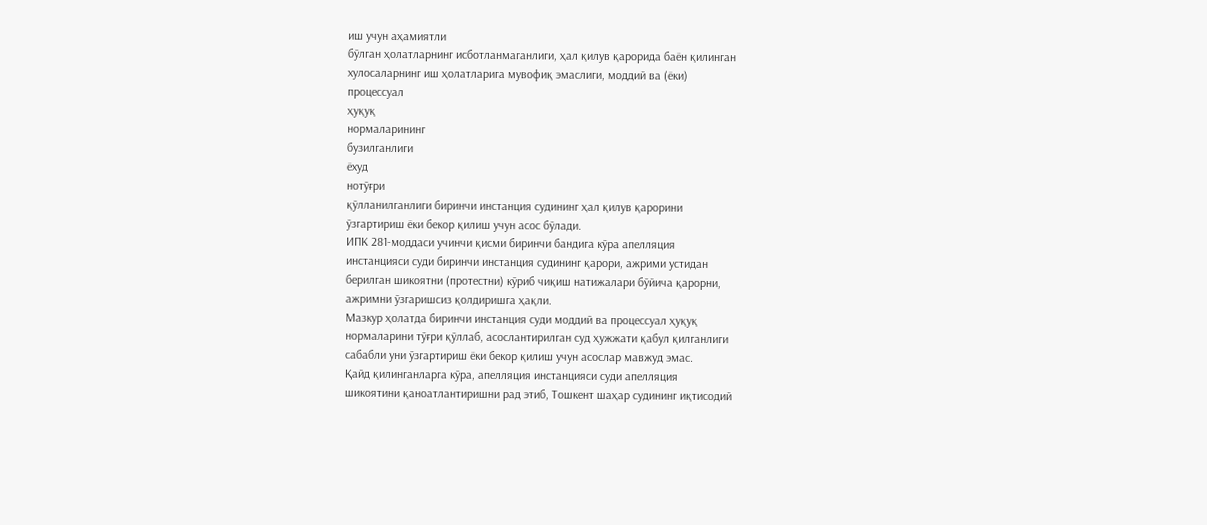иш учун аҳамиятли
бўлган ҳолатларнинг исботланмаганлиги, ҳал қилув қарорида баён қилинган
хулосаларнинг иш ҳолатларига мувофиқ эмаслиги, моддий ва (ёки)
процессуал
ҳуқуқ
нормаларининг
бузилганлиги
ёхуд
нотўғри
қўлланилганлиги биринчи инстанция судининг ҳал қилув қарорини
ўзгартириш ёки бекор қилиш учун асос бўлади.
ИПК 281-моддаси учинчи қисми биринчи бандига кўра апелляция
инстанцияси суди биринчи инстанция судининг қарори, ажрими устидан
берилган шикоятни (протестни) кўриб чиқиш натижалари бўйича қарорни,
ажримни ўзгаришсиз қолдиришга ҳақли.
Мазкур ҳолатда биринчи инстанция суди моддий ва процессуал ҳуқуқ
нормаларини тўғри қўллаб, асослантирилган суд ҳужжати қабул қилганлиги
сабабли уни ўзгартириш ёки бекор қилиш учун асослар мавжуд эмас.
Қайд қилинганларга кўра, апелляция инстанцияси суди апелляция
шикоятини қаноатлантиришни рад этиб, Тошкент шаҳар судининг иқтисодий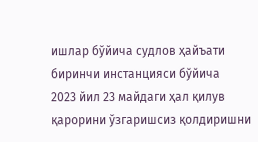ишлар бўйича судлов ҳайъати биринчи инстанцияси бўйича
2023 йил 23 майдаги ҳал қилув қарорини ўзгаришсиз қолдиришни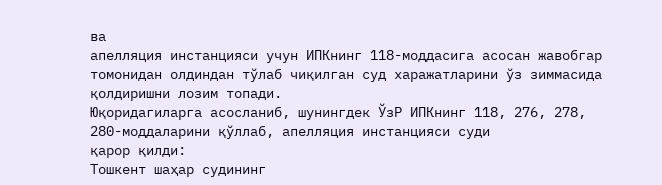ва
апелляция инстанцияси учун ИПКнинг 118-моддасига асосан жавобгар
томонидан олдиндан тўлаб чиқилган суд харажатларини ўз зиммасида
қолдиришни лозим топади.
Юқоридагиларга асосланиб, шунингдек ЎзР ИПКнинг 118, 276, 278,
280-моддаларини қўллаб, апелляция инстанцияси суди
қарор қилди:
Тошкент шаҳар судининг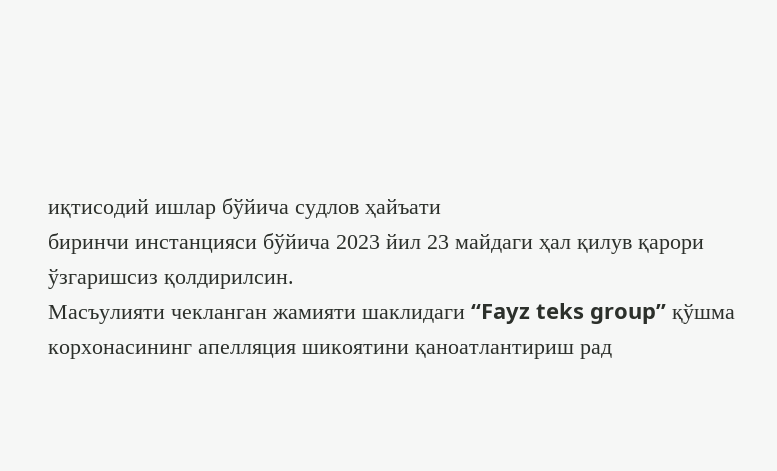иқтисодий ишлар бўйича судлов ҳайъати
биринчи инстанцияси бўйича 2023 йил 23 майдаги ҳал қилув қарори
ўзгаришсиз қолдирилсин.
Масъулияти чекланган жамияти шаклидаги “Fayz teks group” қўшма
корхонасининг апелляция шикоятини қаноатлантириш рад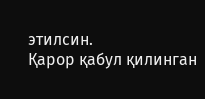этилсин.
Қарор қабул қилинган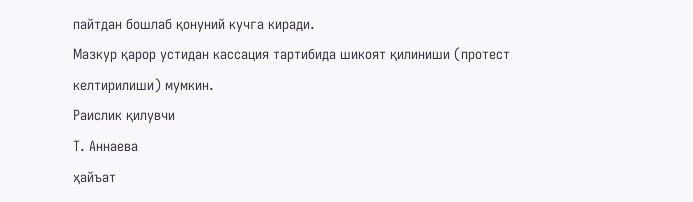пайтдан бошлаб қонуний кучга киради.
Мазкур қарор устидан кассация тартибида шикоят қилиниши (протест
келтирилиши) мумкин.
Раислик қилувчи
Т. Аннаева
ҳайъат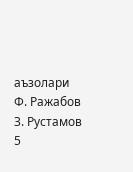аъзолари
Ф. Ражабов
З. Рустамов
5